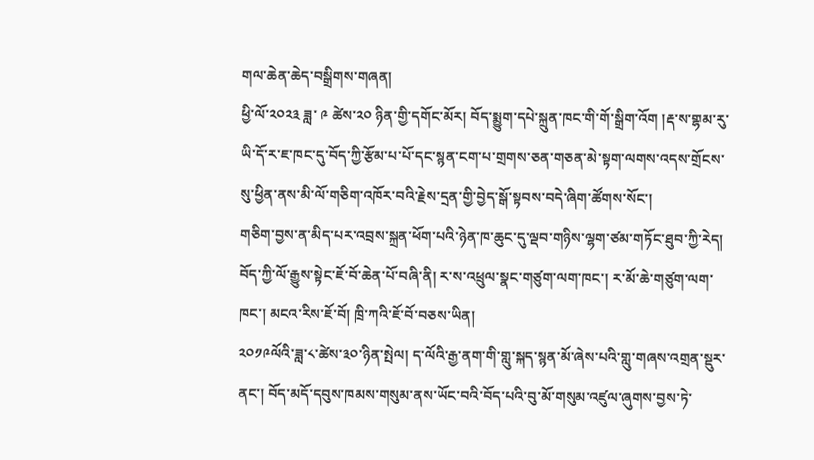གལ་ཆེན་ཆེད་བསྒྲིགས་གཞན།
ཕྱི་ལོ་༢༠༢༣ ཟླ་ ༩ ཚེས་༢༠ ཉིན་གྱི་དགོང་མོར། བོད་སྨྱུག་དཔེ་སྐྲུན་ཁང་གི་གོ་སྒྲིག་འོག །རྡ་ས་གྷམ་རུ་ཡི་དོ་ར་ཇ་ཁང་དུ་བོད་ཀྱི་རྩོམ་པ་པོ་དང་སྙན་ངག་པ་གྲགས་ཅན་གཅན་མེ་སྟག་ལགས་འདས་གྲོངས་སུ་ཕྱིན་ནས་མི་ལོ་གཅིག་འཁོར་བའི་རྗེས་དྲན་གྱི་བྱེད་སྒོ་སྟབས་བདེ་ཞིག་ཚོགས་སོང་།
གཅིག་བྱས་ན་མིད་པར་འབྲས་སྐྲན་ཕོག་པའི་ཉེན་ཁ་ཆུང་དུ་ལྡབ་གཉིས་ལྷག་ཙམ་གཏོང་ཐུབ་ཀྱི་རེད།
བོད་ཀྱི་ལོ་རྒྱུས་སྟེང་ཇོ་བོ་ཆེན་པོ་བཞི་ནི། ར་ས་འཕྲུལ་སྣང་གཙུག་ལག་ཁང་། ར་མོ་ཆེ་གཙུག་ལག་ཁང་། མངའ་རིས་ཇོ་བོ། ཁྲི་ཀའི་ཇོ་བོ་བཅས་ཡིན།
༢༠༡༩ལོའི་ཟླ་༨་ཚེས་༣༠་ཉིན་སྤེལ། ད་ལོའི་རྒྱ་ནག་གི་གླུ་སྐད་སྙན་མོ་ཞེས་པའི་གླུ་གཞས་འགྲན་སྡུར་ནང་། བོད་མདོ་དབུས་ཁམས་གསུམ་ནས་ཡོང་བའི་བོད་པའི་བུ་མོ་གསུམ་འཛུལ་ཞུགས་བྱས་ཏེ་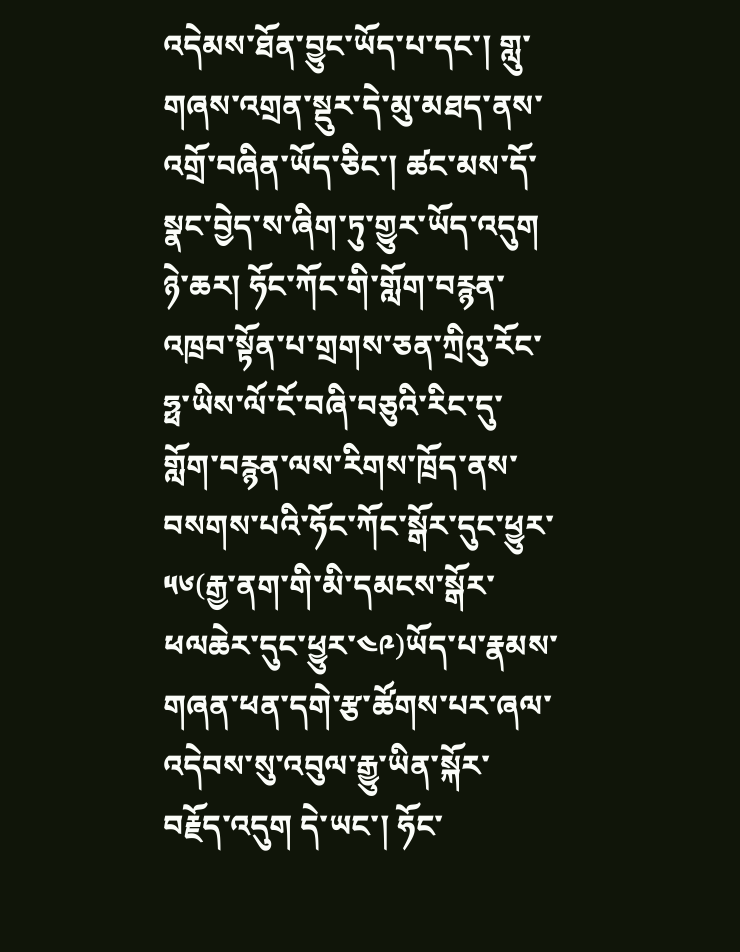འདེམས་ཐོན་བྱུང་ཡོད་པ་དང་། གླུ་གཞས་འགྲན་སྡུར་དེ་མུ་མཐད་ནས་འགྲོ་བཞིན་ཡོད་ཅིང་། ཚང་མས་དོ་སྣང་བྱེད་ས་ཞིག་ཏུ་གྱུར་ཡོད་འདུག
ཉེ་ཆར། ཧོང་ཀོང་གི་གློག་བརྙན་འཁྲབ་སྟོན་པ་གྲགས་ཅན་ཀྲིའུ་རོང་ཧྥ་ཡིས་ལོ་ངོ་བཞི་བཅུའི་རིང་དུ་གློག་བརྙན་ལས་རིགས་ཁྲོད་ནས་བསགས་པའི་ཧོང་ཀོང་སྒོར་དུང་ཕྱུར་༥༦(རྒྱ་ནག་གི་མི་དམངས་སྒོར་ཕལཆེར་དུང་ཕྱུར་༤༩)ཡོད་པ་རྣམས་གཞན་ཕན་དགེ་རྩ་ཚོགས་པར་ཞལ་འདེབས་སུ་འབུལ་རྒྱུ་ཡིན་སྐོར་བརྗོད་འདུག དེ་ཡང་། ཧོང་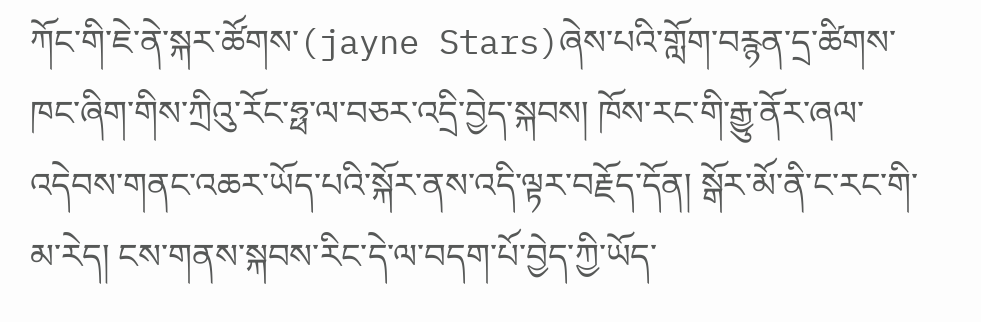ཀོང་གི་ཇེ་ནེ་སྐར་ཚོགས་(jayne Stars)ཞེས་པའི་གློག་བརྙན་དྲ་ཚིགས་ཁང་ཞིག་གིས་ཀྲིའུ་རོང་ཧྥ་ལ་བཅར་འདྲི་བྱེད་སྐབས། ཁོས་རང་གི་རྒྱུ་ནོར་ཞལ་འདེབས་གནང་འཆར་ཡོད་པའི་སྐོར་ནས་འདི་ལྟར་བརྗོད་དོན། སྒོར་མོ་ནི་ང་རང་གི་མ་རེད། ངས་གནས་སྐབས་རིང་དེ་ལ་བདག་པོ་བྱེད་ཀྱི་ཡོད་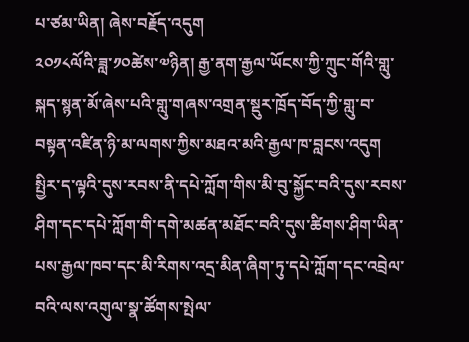པ་ཙམ་ཡིན། ཞེས་བརྗོད་འདུག
༢༠༡༨ལོའི་ཟླ་༡༠ཚེས་༧ཉིན། རྒྱ་ནག་རྒྱལ་ཡོངས་ཀྱི་ཀྲུང་གོའི་གླུ་སྐད་སྙན་མོ་ཞེས་པའི་གླུ་གཞས་འགྲན་སྡུར་ཁྲོད་བོད་ཀྱི་གླུ་བ་བསྟན་འཛིན་ཉི་མ་ལགས་ཀྱིས་མཐའ་མའི་རྒྱལ་ཁ་བླངས་འདུག
སྤྱིར་ད་ལྟའི་དུས་རབས་ནི་དཔེ་ཀློག་གིས་མི་བུ་སྐྱོང་བའི་དུས་རབས་ཤིག་དང་དཔེ་ཀློག་གི་དགེ་མཚན་མཐོང་བའི་དུས་ཚིགས་ཤིག་ཡིན་པས་རྒྱལ་ཁབ་དང་མི་རིགས་འདྲ་མིན་ཞིག་ཏུ་དཔེ་ཀློག་དང་འབྲེལ་བའི་ལས་འགུལ་སྣ་ཚོགས་སྤེལ་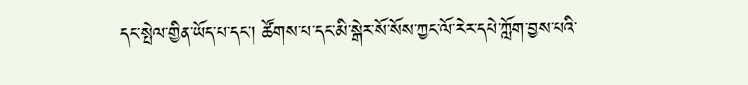དང་སྤེལ་གྱིན་ཡོད་པ་དང་། ཚོགས་པ་དང་མི་སྒེར་སོ་སོས་ཀྱང་ལོ་རེར་དཔེ་ཀློག་བྱས་པའི་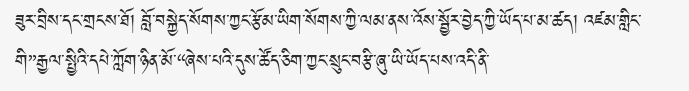ཟུར་བྲིས་དང་གྲངས་ཐོ། བློ་བསྐྱེད་སོགས་ཀྱང་རྩོམ་ཡིག་སོགས་ཀྱི་ལམ་ནས་འོས་སྦྱོར་བྱེད་ཀྱི་ཡོད་པ་མ་ཚད། འཛམ་གླིང་གི”རྒྱལ་སྤྱིའི་དཔེ་ཀློག་ཉིན་མོ་“ཞེས་པའི་དུས་ཚོད་ཅིག་ཀྱང་སྲུང་བརྩི་ཞུ་ཡི་ཡོད་པས་འདི་ནི་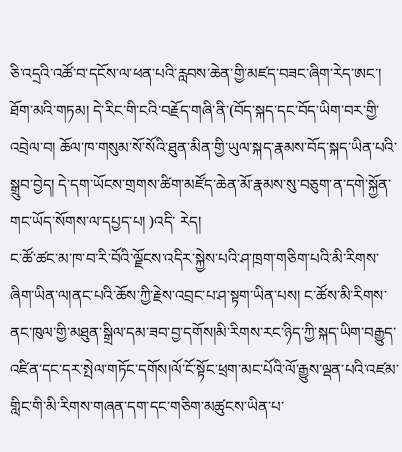ཅི་འདྲའི་འཚོ་བ་དངོས་ལ་ཕན་པའི་རླབས་ཆེན་གྱི་མཛད་བཟང་ཞིག་རེད་ཨང་།
ཐོག་མའི་གཏམ། དེ་རིང་གི་ངའི་བརྗོད་གཞི་ནི་(བོད་སྐད་དང་བོད་ཡིག་བར་གྱི་འབྲེལ་བ། ཆོལ་ཁ་གསུམ་སོ་སོའི་ཐུན་མིན་གྱི་ཡུལ་སྐད་རྣམས་བོད་སྐད་ཡིན་པའི་སྒྲུབ་བྱེད། དེ་དག་ཡོངས་གྲགས་ཚིག་མཛོད་ཆེན་མོ་རྣམས་སུ་བཅུག་ན་དགེ་སྐྱོན་གང་ཡོད་སོགས་ལ་དཔྱད་པ། )འདི་ རེད།
ང་ཚོ་ཚང་མ་ཁ་བ་རི་བོའི་ལྗོངས་འདིར་སྐྱེས་པའི་ཤ་ཁྲག་གཅིག་པའི་མི་རིགས་ཞིག་ཡིན་ལ།ནང་པའི་ཆོས་ཀྱི་རྗེས་འབྲང་པ་ཤ་སྟག་ཡིན་པས། ང་ཚོས་མི་རིགས་ནང་ཁུལ་གྱི་མཐུན་སྒྲིལ་དམ་ཟབ་བྱ་དགོས།མི་རིགས་རང་ཉིད་ཀྱི་སྐད་ཡིག་བརྒྱུད་འཛིན་དང་དར་སྤེལ་གཏོང་དགོས།ལོ་ངོ་སྟོང་ཕྲག་མང་པོའི་ལོ་རྒྱུས་ལྡན་པའི་འཛམ་གླིང་གི་མི་རིགས་གཞན་དག་དང་གཅིག་མཚུངས་ཡིན་པ་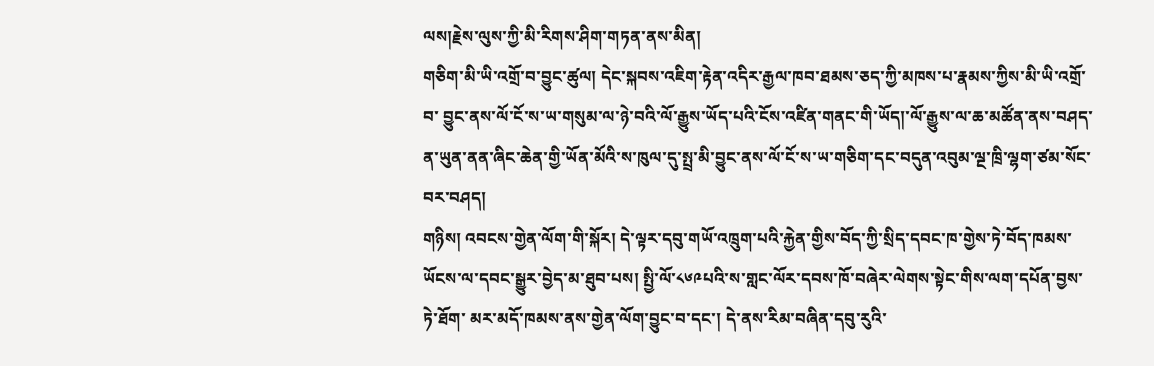ལས།རྗེས་ལུས་ཀྱི་མི་རིགས་ཤིག་གཏན་ནས་མིན།
གཅིག་མི་ཡི་འགྲོ་བ་བྱུང་ཚུལ། དེང་སྐབས་འཇིག་རྟེན་འདིར་རྒྱལ་ཁབ་ཐམས་ཅད་ཀྱི་མཁས་པ་རྣམས་ཀྱིས་མི་ཡི་འགྲོ་བ་ བྱུང་ནས་ལོ་ངོ་ས་ཡ་གསུམ་ལ་ཉེ་བའི་ལོ་རྒྱུས་ཡོད་པའི་ངོས་འཛིན་གནང་གི་ཡོད།་ལོ་རྒྱུས་ལ་ཆ་མཚོན་ནས་བཤད་ན་ཡུན་ནན་ཞིང་ཆེན་གྱི་ཡོན་མོའི་ས་ཁུལ་དུ་སྤྲ་མི་བྱུང་ནས་ལོ་ངོ་ས་ཡ་གཅིག་དང་བདུན་འབུམ་ལྔ་ཁྲི་ལྷག་ཙམ་སོང་བར་བཤད།
གཉིས། འབངས་གྱེན་ལོག་གི་སྐོར། དེ་ལྟར་དབུ་གཡོ་འཁྲུག་པའི་རྐྱེན་གྱིས་བོད་ཀྱི་སྲིད་དབང་ཁ་གྱེས་ཏེ་བོད་ཁམས་ཡོངས་ལ་དབང་སྒྱུར་བྱེད་མ་ཐུབ་པས། སྤྱི་ལོ་༨༦༩པའི་ས་གླང་ལོར་དབས་ཁོ་བཞེར་ལེགས་སྟེང་གིས་ལག་དཔོན་བྱས་ཏེ་ཐོག་ མར་མདོ་ཁམས་ནས་གྱེན་ལོག་བྱུང་བ་དང་། དེ་ནས་རིམ་བཞིན་དབུ་རུའི་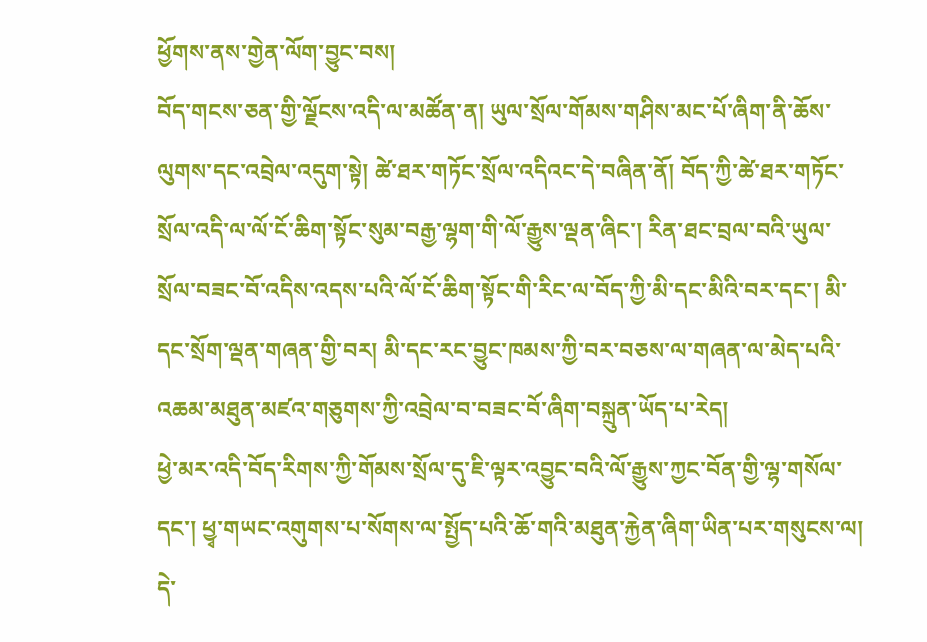ཕྱོགས་ནས་གྱེན་ལོག་བྱུང་བས།
བོད་གངས་ཅན་གྱི་ལྗོངས་འདི་ལ་མཚོན་ན། ཡུལ་སྲོལ་གོམས་གཤིས་མང་པོ་ཞིག་ནི་ཆོས་ལུགས་དང་འབྲེལ་འདུག་སྟེ། ཚེ་ཐར་གཏོང་སྲོལ་འདིའང་དེ་བཞིན་ནོ། བོད་ཀྱི་ཚེ་ཐར་གཏོང་སྲོལ་འདི་ལ་ལོ་ངོ་ཆིག་སྟོང་སུམ་བརྒྱ་ལྷག་གི་ལོ་རྒྱུས་ལྡན་ཞིང་། རིན་ཐང་བྲལ་བའི་ཡུལ་སྲོལ་བཟང་བོ་འདིས་འདས་པའི་ལོ་ངོ་ཆིག་སྟོང་གི་རིང་ལ་བོད་ཀྱི་མི་དང་མིའི་བར་དང་། མི་དང་སྲོག་ལྡན་གཞན་གྱི་བར། མི་དང་རང་བྱུང་ཁམས་ཀྱི་བར་བཅས་ལ་གཞན་ལ་མེད་པའི་འཆམ་མཐུན་མཛའ་གཅུགས་ཀྱི་འབྲེལ་བ་བཟང་བོ་ཞིག་བསྐྲུན་ཡོད་པ་རེད།
ཕྱེ་མར་འདི་བོད་རིགས་ཀྱི་གོམས་སྲོལ་དུ་ཇི་ལྟར་འབྱུང་བའི་ལོ་རྒྱུས་ཀྱང་བོན་གྱི་ལྷ་གསོལ་དང་། ཕྱྭ་གཡང་འགུགས་པ་སོགས་ལ་སྤྱོད་པའི་ཆོ་གའི་མཐུན་རྐྱེན་ཞིག་ཡིན་པར་གསུངས་ལ། དེ་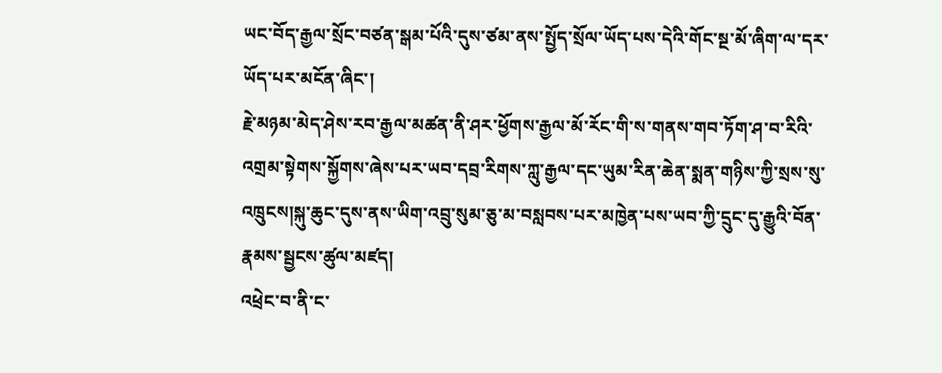ཡང་བོད་རྒྱལ་སྲོང་བཙན་སྒམ་པོའི་དུས་ཙམ་ནས་སྤྱོད་སྲོལ་ཡོད་པས་དེའི་གོང་སྔ་མོ་ཞིག་ལ་དར་ཡོད་པར་མངོན་ཞིང་།
རྗེ་མཉམ་མེད་ཤེས་རབ་རྒྱལ་མཚན་ནི་ཤར་ཕྱོགས་རྒྱལ་མོ་རོང་གི་ས་གནས་གབ་ཏོག་ཤ་བ་རིའི་འགྲམ་སྟེགས་སྐྱོགས་ཞེས་པར་ཡབ་དབྲ་རིགས་ཀླུ་རྒྱལ་དང་ཡུམ་རིན་ཆེན་སྨན་གཉིས་ཀྱི་སྲས་སུ་འཁྲུངས།སྐུ་ཆུང་དུས་ནས་ཡིག་འབྲུ་སུམ་ཅུ་མ་བསླབས་པར་མཁྱེན་པས་ཡབ་ཀྱི་དྲུང་དུ་རྒྱུའི་བོན་རྣམས་སྦྱངས་ཚུལ་མཛད།
འཕྲེང་བ་ནི་ང་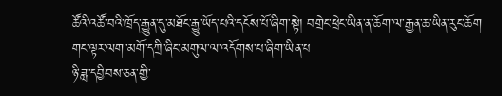ཚོའི་འཚོ་བའི་ཁྲོད་རྒྱུན་དུ་མཐོང་རྒྱུ་ཡོད་པའི་དངོས་པོ་ཞིག་སྟེ། བགྲེང་ཕྲེང་ཡིན་ན་ཆོག་ལ་རྒྱན་ཆ་ཡིན་རུང་ཆོག གང་ལྟར་ལག་མགོ་དཀྲི་ཞིང་མགུལ་ལ་འདོགས་པ་ཞིག་ཡིན་པ
ཉི་ཟླ་དབྱིབས་ཅན་གྱི་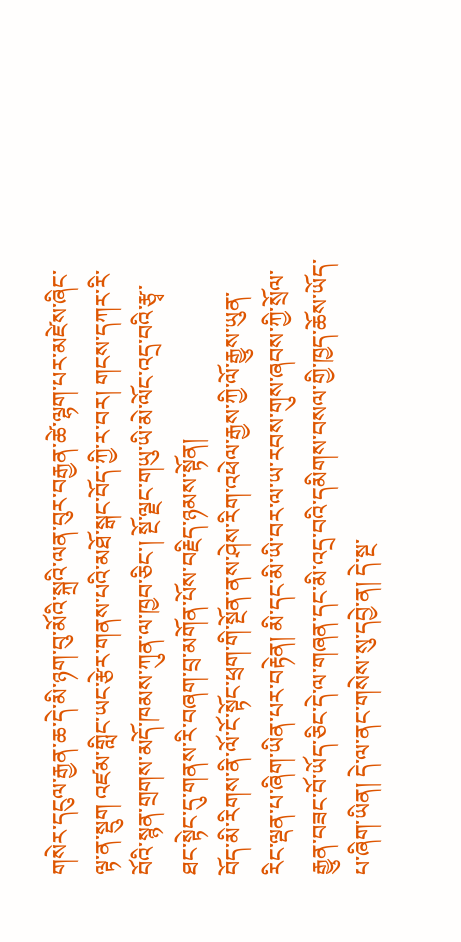གསེར་དངུལ་རྒྱན་ཆ་དེ་མི་ཉག་བུ་མོའི་སྐྲའི་ལན་བུར་བརྒྱན་ཚེ་ལྷག་པར་མཛེས་ཞིང་ལྟ་ན་སྡུག འཛམ་གླིང་ཡང་རྩེར་གནས་པའི་མཐོ་སྒང་བོད་ཀྱི་ར་བར། གངས་དཀར་རི་བོའི་སྙན་གྲགས་མདོ་ཁམས་ཀུན་ལ་ཁྱབ་ཅིང་། སྔོ་ལྗང་གཡུ་ཡི་མེ་ལོང་འདྲ་བའི་རྩྭ་ཐང་སྟེང་དུ་གནས་རི་བཞག་བྲ་མགོན་པོས་བརྗིད་ཉམས་སྟོན།
བོད་མི་རིགས་ནི་ལོ་ངོ་སྟོང་ཕྲག་གི་སྔོན་ནས་ཤེས་རིག་འཕེལ་རྒྱས་ཀྱི་ལོ་རྒྱུས་ཡུན་རིང་ལྡན་པ་ཞིག་ཡིན་པར་བརྟེན། མི་དང་མི་ཡི་བར་ལ་ཡ་རབས་གུས་ཞབས་ཀྱི་སྲོལ་རྒྱུན་བཟང་བོ་ཡོད་ཅིང་དེ་ལ་གཞན་དང་མི་འདྲ་བའི་དམིགས་བསལ་གྱི་ཁྱད་ཆོས་ཡོད་པ་ཞིག་ཡིན། དེ་ལ་ནང་གསེས་སུ་དབྱེ་ན། དེ་སྔ་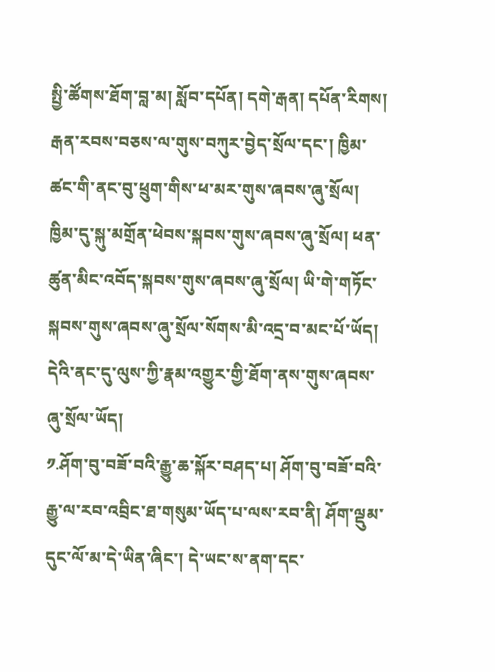སྤྱི་ཚོགས་ཐོག་བླ་མ། སློབ་དཔོན། དགེ་རྒན། དཔོན་རིགས། རྒན་རབས་བཅས་ལ་གུས་བཀུར་བྱེད་སྲོལ་དང་། ཁྱིམ་ཚང་གི་ནང་བུ་ཕྲུག་གིས་ཕ་མར་གུས་ཞབས་ཞུ་སྲོལ། ཁྱིམ་དུ་སྐུ་མགྲོན་ཕེབས་སྐབས་གུས་ཞབས་ཞུ་སྲོལ། ཕན་ཚུན་མིང་འབོད་སྐབས་གུས་ཞབས་ཞུ་སྲོལ། ཡི་གེ་གཏོང་སྐབས་གུས་ཞབས་ཞུ་སྲོལ་སོགས་མི་འདྲ་བ་མང་པོ་ཡོད། དེའི་ནང་དུ་ལུས་ཀྱི་རྣམ་འགྱུར་གྱི་ཐོག་ནས་གུས་ཞབས་ཞུ་སྲོལ་ཡོད།
༡.ཤོག་བུ་བཟོ་བའི་རྒྱུ་ཆ་སྐོར་བཤད་པ། ཤོག་བུ་བཟོ་བའི་རྒྱུ་ལ་རབ་འབྲིང་ཐ་གསུམ་ཡོད་པ་ལས་རབ་ནི། ཤོག་ལྡུམ་དུང་ལོ་མ་དེ་ཡིན་ཞིང་། དེ་ཡང་ས་ནག་དང་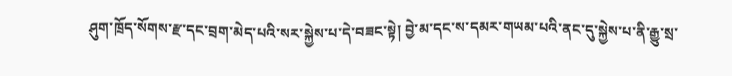ཤུག་ཁྲོད་སོགས་རྫ་དང་བྲག་མེད་པའི་སར་སྐྱེས་པ་དེ་བཟང་སྟེ། བྱེ་མ་དང་ས་དམར་གཡམ་པའི་ནང་དུ་སྐྱེས་པ་ནི་རྒྱུ་སྲ་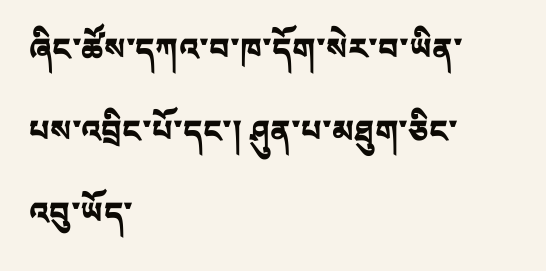ཞིང་ཚོས་དཀའ་བ་ཁ་དོག་སེར་བ་ཡིན་པས་འབྲིང་པོ་དང་། ཤུན་པ་མཐུག་ཅིང་འབུ་ཡོད་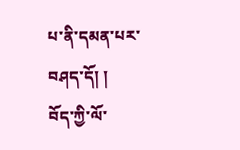པ་ནི་དམན་པར་བཤད་དོ། །
བོད་ཀྱི་ལོ་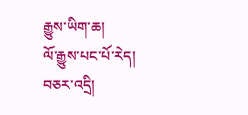རྒྱུས་ཡིག་ཆ།
ལོ་རྒྱུས་པང་པོ་རེད།
བཅར་འདྲི།